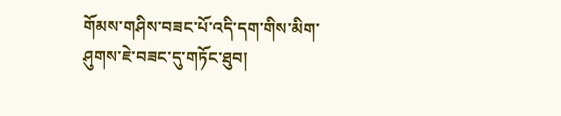གོམས་གཤིས་བཟང་པོ་འདི་དག་གིས་མིག་ཤུགས་ཇེ་བཟང་དུ་གཏོང་ཐུབ།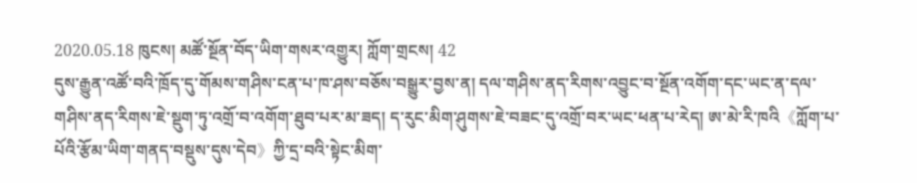2020.05.18 ཁུངས། མཚོ་སྔོན་བོད་ཡིག་གསར་འགྱུར། ཀློག་གྲངས། 42
དུས་རྒྱུན་འཚོ་བའི་ཁྲོད་དུ་གོམས་གཤིས་ངན་པ་ཁ་ཤས་བཅོས་བསྒྱུར་བྱས་ན། དལ་གཤིས་ནད་རིགས་འབྱུང་བ་སྔོན་འགོག་དང་ཡང་ན་དལ་གཤིས་ནད་རིགས་ཇེ་སྡུག་ཏུ་འགྲོ་བ་འགོག་ཐུབ་པར་མ་ཟད། ད་རུང་མིག་ཤུགས་ཇེ་བཟང་དུ་འགྲོ་བར་ཡང་ཕན་པ་རེད། ཨ་མེ་རི་ཁའི《ཀློག་པ་པོའི་རྩོམ་ཡིག་གནད་བསྡུས་དུས་དེབ》ཀྱི་དྲ་བའི་སྟེང་མིག་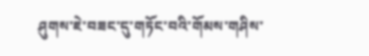ཤུགས་ཇེ་བཟང་དུ་གཏོང་བའི་གོམས་གཤིས་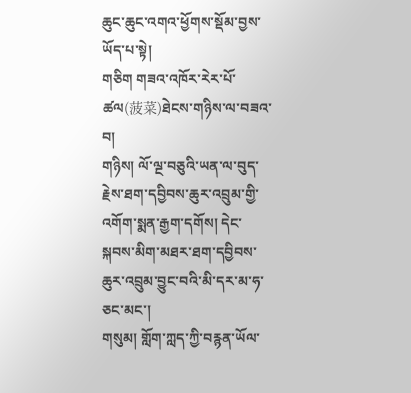ཆུང་ཆུང་འགའ་ཕྱོགས་སྡོམ་བྱས་ཡོད་པ་སྟེ།
གཅིག གཟའ་འཁོར་རེར་པོ་ཚལ(菠菜)ཐེངས་གཉིས་ལ་བཟའ་བ།
གཉིས། ལོ་ལྔ་བཅུའི་ཡན་ལ་བུད་རྗེས་ཐག་དབྱིབས་ཆུར་འབྲུམ་གྱི་འགོག་སྨན་རྒྱག་དགོས། དེང་སྐབས་མིག་མཐར་ཐག་དབྱིབས་ཆུར་འབྲུམ་བྱུང་བའི་མི་དར་མ་ཧ་ཅང་མང་།
གསུམ། གློག་ཀླད་ཀྱི་བརྙན་ཡོལ་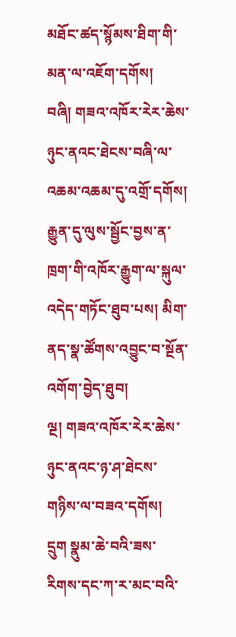མཐོང་ཚད་སྙོམས་ཐིག་གི་མན་ལ་འཇོག་དགོས།
བཞི། གཟའ་འཁོར་རེར་ཆེས་ཉུང་ནའང་ཐེངས་བཞི་ལ་འཆམ་འཆམ་དུ་འགྲོ་དགོས། རྒྱུན་དུ་ལུས་སྦྱོང་བྱས་ན་ཁྲག་གི་འཁོར་རྒྱུག་ལ་སྐུལ་འདེད་གཏོང་ཐུབ་པས། མིག་ནད་སྣ་ཚོགས་འབྱུང་བ་སྔོན་འགོག་བྱེད་ཐུབ།
ལྔ། གཟའ་འཁོར་རེར་ཆེས་ཉུང་ནའང་ཉ་ཤ་ཐེངས་གཉིས་ལ་བཟའ་དགོས།
དྲུག སྣུམ་ཆེ་བའི་ཟས་རིགས་དང་ཀ་ར་མང་བའི་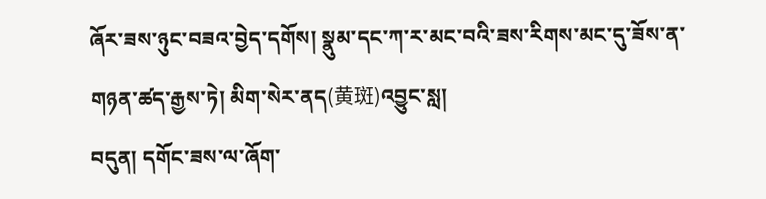ཞོར་ཟས་ཉུང་བཟའ་བྱེད་དགོས། སྣུམ་དང་ཀ་ར་མང་བའི་ཟས་རིགས་མང་དུ་ཟོས་ན་གཉན་ཚད་རྒྱས་ཏེ། མིག་སེར་ནད(黄斑)འབྱུང་སླ།
བདུན། དགོང་ཟས་ལ་ཞོག་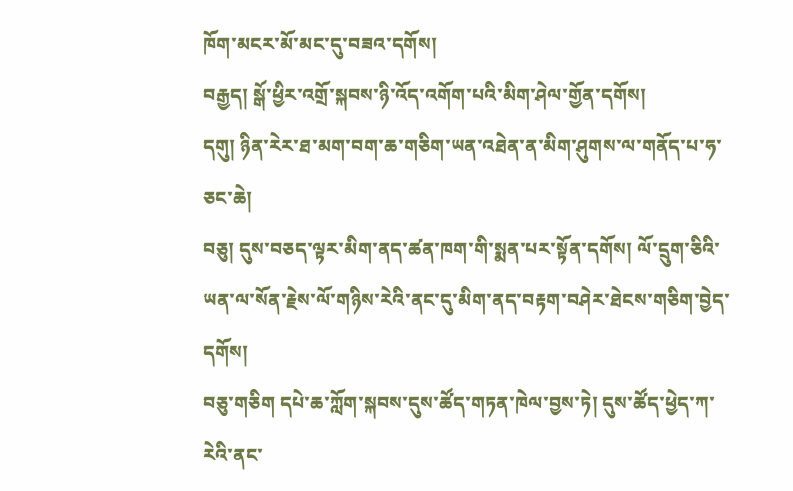ཁོག་མངར་མོ་མང་དུ་བཟའ་དགོས།
བརྒྱད། སྒོ་ཕྱིར་འགྲོ་སྐབས་ཉི་འོད་འགོག་པའི་མིག་ཤེལ་གྱོན་དགོས།
དགུ། ཉིན་རེར་ཐ་མག་བག་ཆ་གཅིག་ཡན་འཐེན་ན་མིག་ཤུགས་ལ་གནོད་པ་ཧ་ཅང་ཆེ།
བཅུ། དུས་བཅད་ལྟར་མིག་ནད་ཚན་ཁག་གི་སྨན་པར་སྟོན་དགོས། ལོ་དྲུག་ཅིའི་ཡན་ལ་སོན་རྗེས་ལོ་གཉིས་རེའི་ནང་དུ་མིག་ནད་བརྟག་བཤེར་ཐེངས་གཅིག་བྱེད་དགོས།
བཅུ་གཅིག དཔེ་ཆ་ཀློག་སྐབས་དུས་ཚོད་གཏན་ཁེལ་བྱས་ཏེ། དུས་ཚོད་ཕྱེད་ཀ་རེའི་ནང་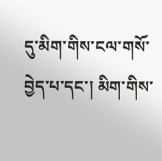དུ་མིག་གིས་ངལ་གསོ་བྱེད་པ་དང་། མིག་གིས་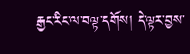རྒྱང་རིང་ལ་བལྟ་དགོས། དེ་ལྟར་བྱས་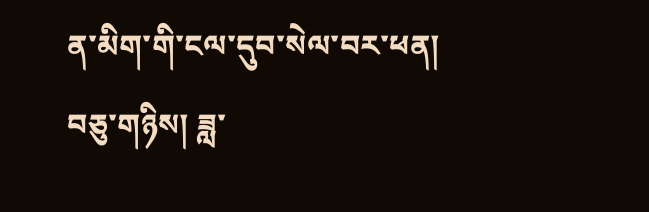ན་མིག་གི་ངལ་དུབ་སེལ་བར་ཕན།
བཅུ་གཉིས། ཟླ་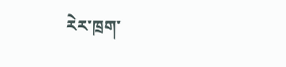རེར་ཁྲག་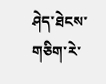ཤེད་ཐེངས་གཅིག་རེ་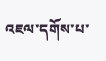འཇལ་དགོས་པ་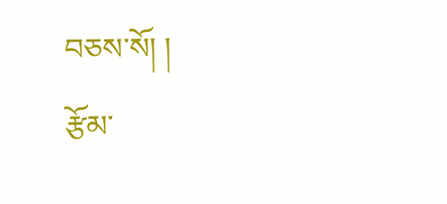བཅས་སོ། །
རྩོམ་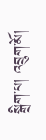སྒྲིག་པ། འབྲུག་མོ།